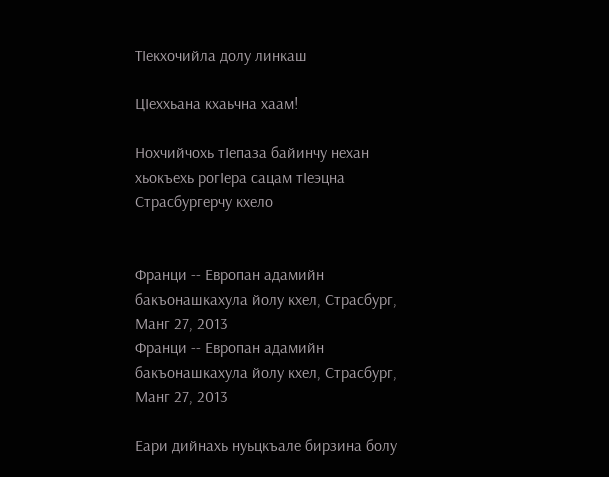ТIекхочийла долу линкаш

ЦIеххьана кхаьчна хаам!

Нохчийчохь тIепаза байинчу нехан хьокъехь рогIера сацам тIеэцна Страсбургерчу кхело


Франци -- Европан адамийн бакъонашкахула йолу кхел, Страсбург, Манг 27, 2013
Франци -- Европан адамийн бакъонашкахула йолу кхел, Страсбург, Манг 27, 2013

Еари дийнахь нуьцкъале бирзина болу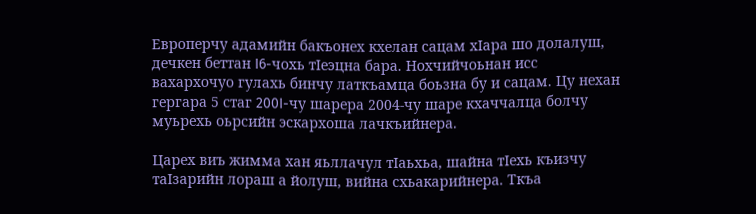Европерчу адамийн бакъонех кхелан сацам хIара шо долалуш, дечкен беттан I6-чохь тIеэцна бара. Нохчийчоьнан исс вахархочуо гулахь бинчу латкъамца боьзна бу и сацам. Цу нехан гергара 5 стаг 200I-чу шарера 2004-чу шаре кхаччалца болчу муьрехь оьрсийн эскархоша лачкъийнера.

Царех виъ жимма хан яьллачул тIаьхьа, шайна тIехь къизчу таIзарийн лораш а йолуш, вийна схьакарийнера. Ткъа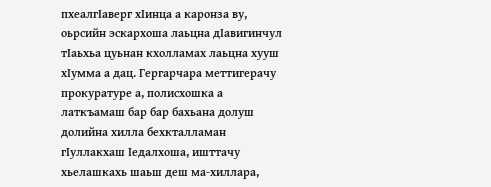пхеалгIаверг хIинца а каронза ву, оьрсийн эскархоша лаьцна дIавигинчул тIаьхьа цуьнан кхолламах лаьцна хууш хIумма а дац. Гергарчара меттигерачу прокуратуре а, полисхошка а латкъамаш бар бар бахьана долуш долийна хилла бехкталламан гIуллакхаш Iедалхоша, ишттачу хьелашкахь шаьш деш ма-хиллара,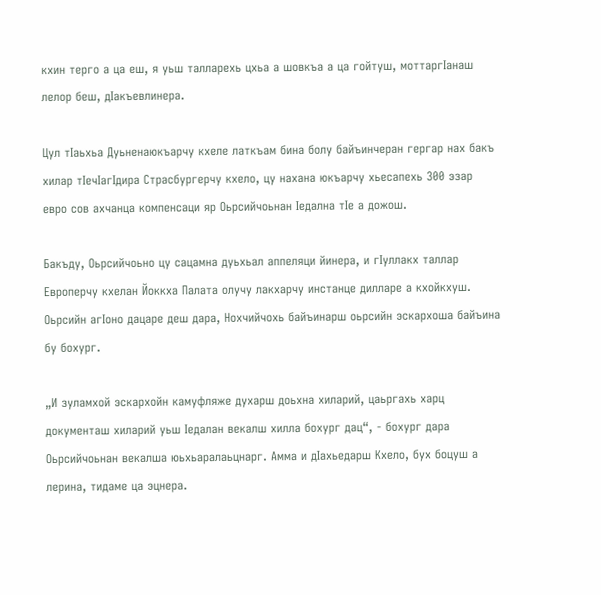кхин терго а ца еш, я уьш талларехь цхьа а шовкъа а ца гойтуш, моттаргIанаш лелор беш, дIакъевлинера.

Цул тIаьхьа Дуьненаюкъарчу кхеле латкъам бина болу байъинчеран гергар нах бакъ хилар тIечIагIдира Страсбургерчу кхело, цу нахана юкъарчу хьесапехь 300 эзар евро сов ахчанца компенсаци яр Оьрсийчоьнан Iедална тIе а дожош.

Бакъду, Оьрсийчоьно цу сацамна дуьхьал аппеляци йинера, и гIуллакх таллар Европерчу кхелан Йоккха Палата олучу лакхарчу инстанце дилларе а кхойкхуш. Оьрсийн агIоно дацаре деш дара, Нохчийчохь байъинарш оьрсийн эскархоша байъина бу бохург.

„И зуламхой эскархойн камуфляже духарш доьхна хиларий, цаьргахь харц документаш хиларий уьш Iедалан векалш хилла бохург дац“, - бохург дара Оьрсийчоьнан векалша юьхьаралаьцнарг. Амма и дIахьедарш Кхело, бух боцуш а лерина, тидаме ца эцнера.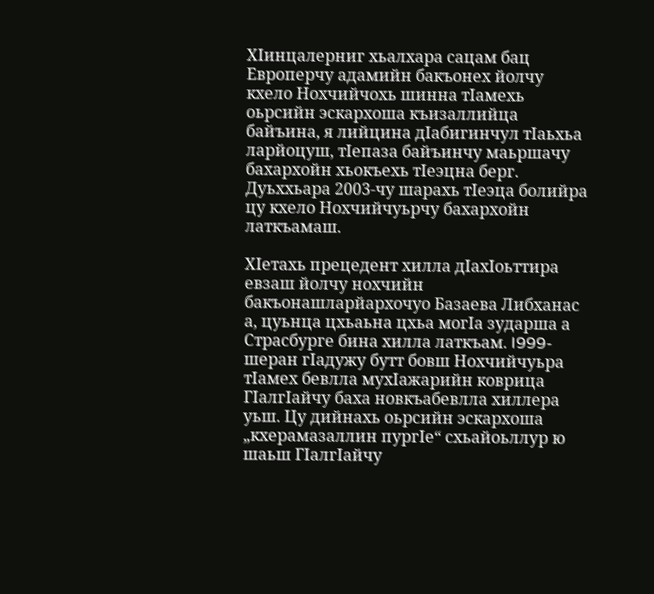ХIинцалерниг хьалхара сацам бац Европерчу адамийн бакъонех йолчу кхело Нохчийчохь шинна тIамехь оьрсийн эскархоша къизаллийца байъина, я лийцина дIабигинчул тIаьхьа ларйоцуш, тIепаза байъинчу маьршачу бахархойн хьокъехь тIеэцна берг. Дуьххьара 2003-чу шарахь тIеэца болийра цу кхело Нохчийчуьрчу бахархойн латкъамаш.

ХIетахь прецедент хилла дIахIоьттира евзаш йолчу нохчийн бакъонашларйархочуо Базаева Либханас а, цуьнца цхьаьна цхьа могIа зударша а Страсбурге бина хилла латкъам. I999-шеран гIадужу бутт бовш Нохчийчуьра тIамех бевлла мухIажарийн коврица ГIалгIайчу баха новкъабевлла хиллера уьш. Цу дийнахь оьрсийн эскархоша „кхерамазаллин пургIе“ схьайоьллур ю шаьш ГIалгIайчу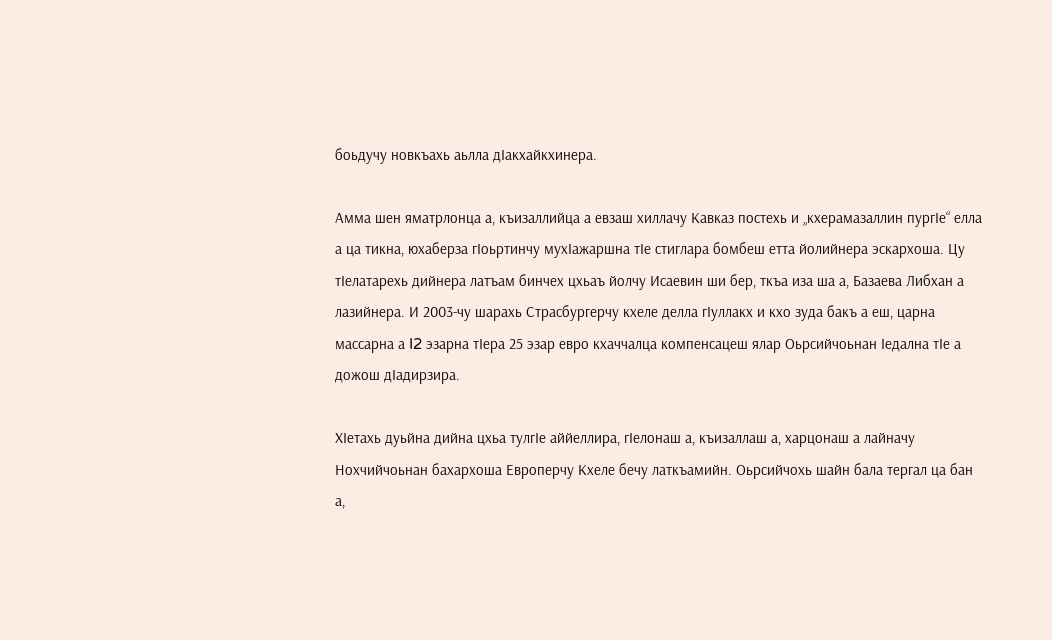боьдучу новкъахь аьлла дIакхайкхинера.

Амма шен яматрлонца а, къизаллийца а евзаш хиллачу Кавказ постехь и „кхерамазаллин пургIе“ елла а ца тикна, юхаберза гIоьртинчу мухIажаршна тIе стиглара бомбеш етта йолийнера эскархоша. Цу тIелатарехь дийнера латъам бинчех цхьаъ йолчу Исаевин ши бер, ткъа иза ша а, Базаева Либхан а лазийнера. И 2003-чу шарахь Страсбургерчу кхеле делла гIуллакх и кхо зуда бакъ а еш, царна массарна а I2 эзарна тIера 25 эзар евро кхаччалца компенсацеш ялар Оьрсийчоьнан Iедална тIе а дожош дIадирзира.

ХIетахь дуьйна дийна цхьа тулгIе аййеллира, гIелонаш а, къизаллаш а, харцонаш а лайначу Нохчийчоьнан бахархоша Европерчу Кхеле бечу латкъамийн. Оьрсийчохь шайн бала тергал ца бан а,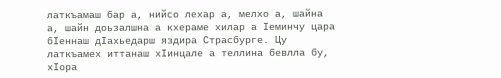латкъамаш бар а, нийсо лехар а, мелхо а, шайна а, шайн доьзалшна а кхераме хилар а Iеминчу цара бIеннаш дIахьедарш яздира Страсбурге. Цу латкъамех иттанаш хIинцале а теллина бевлла бу, хIора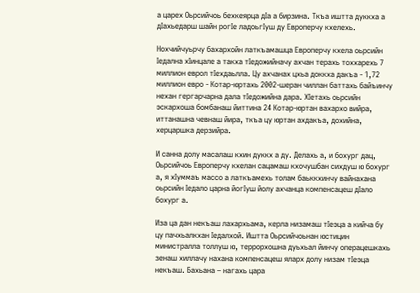а царех Оьрсийчоь бехкеярца дIа а бирзина. Ткъа иштта дуккха а дIахьедарш шайн рогIе ладоьгIуш ду Европерчу кхелехь.

Нохчийчуьрчу бахархойн латкъамашца Европерчу кхела оьрсийн Iедална хIинцале а такха тIедожийначу ахчан терахь тоххарехь 7 миллион еврол тIехдаьлла. Цу ахчанах цхьа доккха дакъа - 1,72 миллион евро - Котар-юртахь 2002-шеран чиллан баттахь байъинчу нехан гергарчарна дала тIедожийна дара. ХIетахь оьрсийн эскархоша бомбанаш йиттина 24 Котар-юртан вахархо вийра, иттанашна чевнаш йира, ткъа цу юртан ахдакъа, дохийна, херцаршка дерзийра.

И санна долу масалаш кхин дуккх а ду. Делахь а, и бохург дац, Оьрсийчоь Европерчу кхелан сацамаш кхочушбан сихдуш ю бохург а, я хIуммаъ массо а латкъамехь толам баьккхинчу вайнахана оьрсийн Iедало царна йогIуш йолу ахчанца компенсацеш дIало бохург а.

Иза ца дан некъаш лахархьама, керла низамаш тIеэца а кийча бу цу пачхьалкхан Iедалхой. Иштта Оьрсийчоьнан юстицин министралла толлуш ю, террорхошна дуьхьал йинчу операцешкахь зенаш хиллачу нахана компенсацеш яларх долу низам тIеэца некъаш. Бахьана – нагахь цара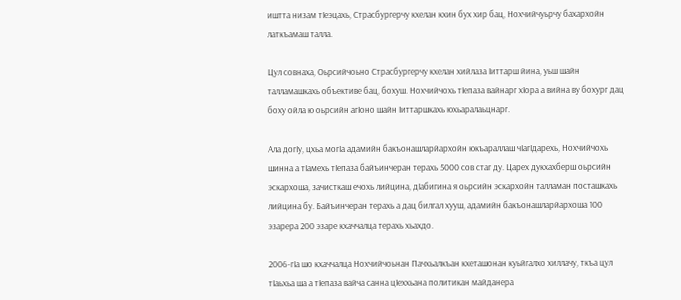иштта низам тIеэцахь, Страсбургерчу кхелан кхин бух хир бац, Нохчийчуьрчу бахархойн латкъамаш талла.

Цул совнаха, Оьрсийчоьно Страсбургерчу кхелан хийлаза Iиттарш йина, уьш шайн талламашкахь объективе бац, бохуш. Нохчийчохь тIепаза вайнарг хIора а вийна ву бохург дац боху ойла ю оьрсийн агIоно шайн Iиттаршкахь юхьаралаьцнарг.

Ала догIу, цхьа могIа адамийн бакъонашларйархойн юкъараллаш чIагIдарехь, Нохчийчохь шинна а тIамехь тIепаза байъинчеран терахь 5000 сов стаг ду. Царех дукхахберш оьрсийн эскархоша, зачисткаш ечохь лийцина, дIабигина я оьрсийн эскархойн талламан посташкахь лийцина бу. Байъинчеран терахь а дац билгал хууш, адамийн бакъонашларйархоша 100 эзарера 200 эзаре кхаччалца терахь хьахдо.

2006-гIа шо кхаччалца Нохчийчоьнан Пачхьалкъан кхеташонан куьйгалхо хиллачу, ткъа цул тIаьхьа ша а тIепаза вайча санна цIеххьана политикан майданера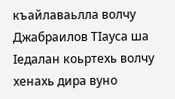къайлаваьлла волчу Джабраилов ТIауса ша Iедалан коьртехь волчу хенахь дира вуно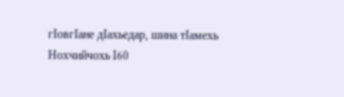гIовгIане дIахьедар, шина тIамехь Нохчийчохь I60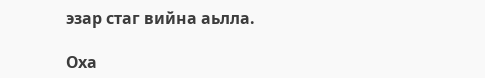эзар стаг вийна аьлла.

Оха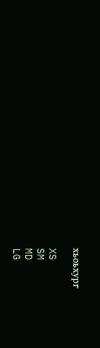хьоьхург

XS
SM
MD
LG